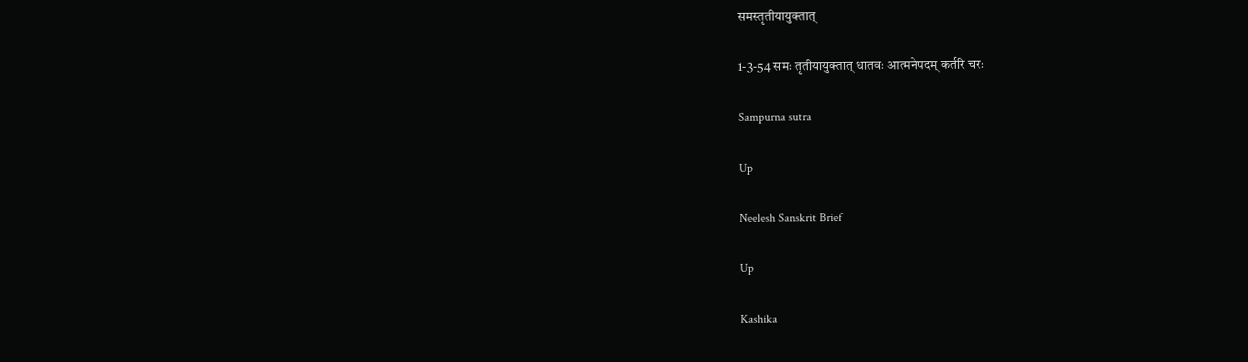समस्तृतीयायुक्तात्

1-3-54 समः तृतीयायुक्तात् धातवः आत्मनेपदम् कर्तरि चरः

Sampurna sutra

Up

Neelesh Sanskrit Brief

Up

Kashika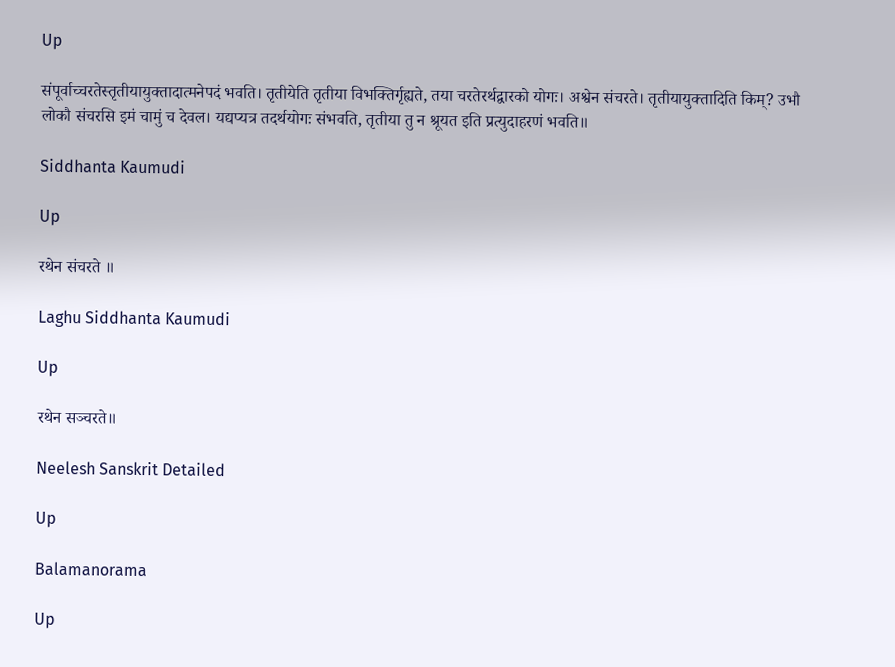Up

संपूर्वाच्चरतेस्तृतीयायुक्तादात्मनेपदं भवति। तृतीयेति तृतीया विभक्तिर्गृह्यते, तया चरतेरर्थद्वारको योगः। अश्वेन संचरते। तृतीयायुक्तादिति किम्? उभौ लोकौ संचरसि इमं चामुं च देवल। यद्यप्यत्र तदर्थयोगः संभवति, तृतीया तु न श्रूयत इति प्रत्युदाहरणं भवति॥

Siddhanta Kaumudi

Up

रथेन संचरते ॥

Laghu Siddhanta Kaumudi

Up

रथेन सञ्चरते॥

Neelesh Sanskrit Detailed

Up

Balamanorama

Up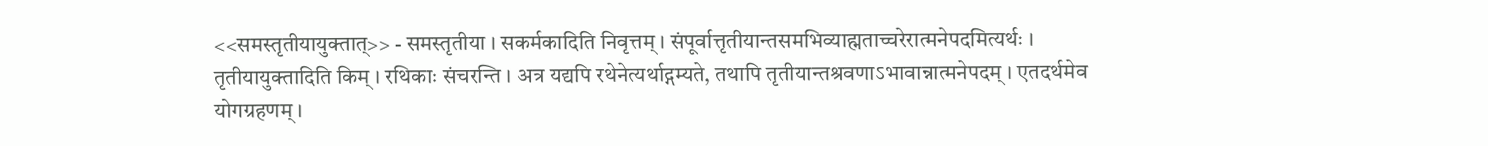<<समस्तृतीयायुक्तात्>> - समस्तृतीया । सकर्मकादिति निवृत्तम् । संपूर्वात्तृतीयान्तसमभिव्याह्मताच्चरेरात्मनेपदमित्यर्थः । तृतीयायुक्तादिति किम् । रथिकाः संचरन्ति । अत्र यद्यपि रथेनेत्यर्थाद्गम्यते, तथापि तृतीयान्तश्रवणाऽभावान्नात्मनेपदम् । एतदर्थमेव योगग्रहणम् ।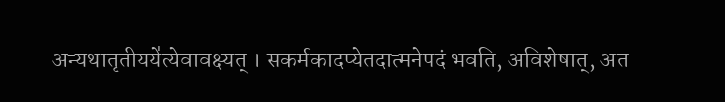अन्यथातृतीयये॑त्येवावक्ष्यत् । सकर्मकादप्येतदात्मनेपदं भवति, अविशेषात्, अत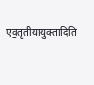एव॒तृतीयायुक्तादिति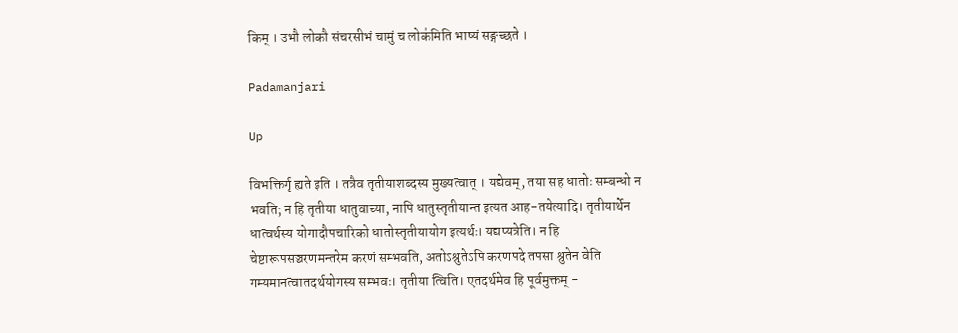किम् । उभौ लोकौ संचरसीभं चामुं च लोक॑मिति भाष्यं सङ्गच्छते ।

Padamanjari

Up

विभक्तिर्गृ ह्यते इति । तत्रैव तृतीयाशब्दस्य मुख्यत्वात् । यद्येवम्, तया सह धातोः सम्बन्धो न भवति; न हि तृतीया धातुवाच्या, नापि धातुस्तृतीयान्त इत्यत आह-तयेत्यादि। तृतीयार्थेन धात्वर्थस्य योगादौपचारिको धातोस्तृतीयायोग इत्यर्थः। यद्यप्यत्रेति। न हि चेष्टारूपसञ्चरणमन्तरेम करणं सम्भवति, अतोऽश्रुतेऽपि करणपदे तपसा श्रुतेन वेति गम्यमानत्वातदर्थयोगस्य सम्भवः। तृतीया त्विति। एतदर्थमेव हि पूर्वमुक्तम् -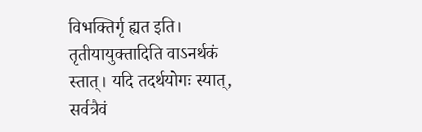विभक्तिर्गृ ह्यत इति। तृतीयायुक्तादिति वाऽनर्थकं स्तात्। यदि तदर्थयोगः स्यात्, सर्वत्रैवं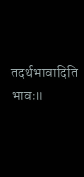तदर्थभावादिति भावः॥